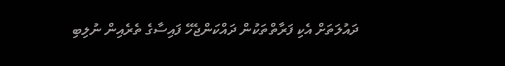ދައުލަތަށް އެކި ފަރާތްތަކުން ދައްކަންޖެހޭ ފައިސާގެ ތެރެއިން ނުލިބި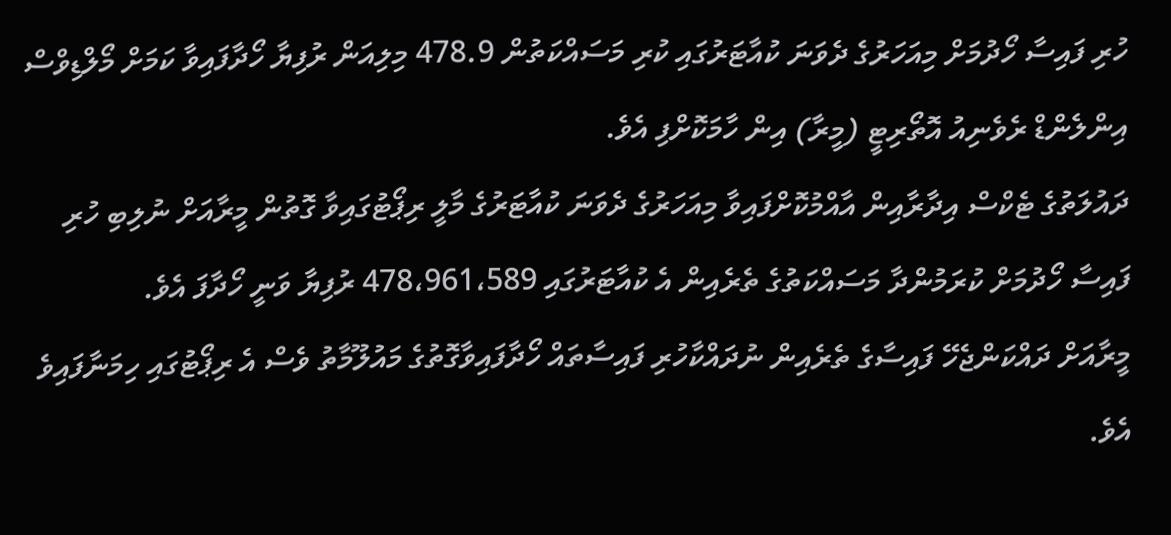ހުރި ފައިސާ ހޯދުމަށް މިއަހަރުގެ ދެވަނަ ކުއާޓަރުގައި ކުރި މަސައްކަތުން 478.9 މިލިއަން ރުފިޔާ ހޯދާފައިވާ ކަމަށް މޯލްޑިވްސް އިންލެންޑް ރެވެނިއު އޮތޯރިޓީ (މީރާ) އިން ހާމަކޮށްފި އެވެ.
ދައުލަތުގެ ޓެކްސް އިދާރާއިން އާއްމުކޮށްފައިވާ މިއަހަރުގެ ދެވަނަ ކުއާޓަރުގެ މާލީ ރިޕޯޓުގައިވާ ގޮތުން މީރާއަށް ނުލިބި ހުރި ފައިސާ ހޯދުމަށް ކުރަމުންދާ މަސައްކަތުގެ ތެރެއިން އެ ކުއާޓަރުގައި 478،961،589 ރުފިޔާ ވަނީ ހޯދާފަ އެވެ.
މީރާއަށް ދައްކަންޖެހޭ ފައިސާގެ ތެރެއިން ނުދައްކާހުރި ފައިސާތައް ހޯދާފައިވާގޮތުގެ މައުލޫމާތު ވެސް އެ ރިޕޯޓުގައި ހިމަނާފައިވެ އެވެ.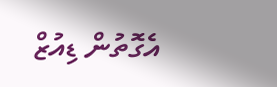އެގޮތުން ޑިއުޒް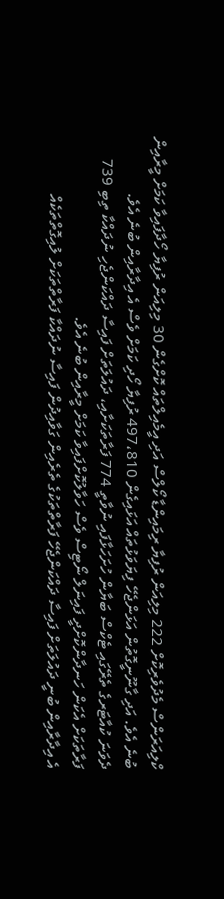ކްލިއަރަންސް މެދުވެރިކޮށް 222 މިލިއަން ރުފިޔާ ރިމައިންޑާ ކޯލްސް އަދި އީމެއިލްތައް ކޮށްގެން 30 މިލިއަން ރުފިޔާ ހޯދާފައިވާ ކަމަށް މީރާއިން ބުނެ އެވެ. އަދި ގާނޫނީގޮތުން އަޅަންޖެހޭ ފިޔަވަޅުތައް އަޅައިގެން 497،810 ރުފިޔާ ހޯދި ކަމަށް ވެސް އެ އިދާރާއިން ބުނެ އެވެ.
ދެވަނަ ކުއާޓަރގެ ތެރޭގައި ޓެކްސް ބަޔާން ހުށަހަޅާފައި ނުވާތީ 774 ފަރާތަކަށާއި، ދައުލަތަށް ފައިސާ ދައްކަންޖެހި ނުދައްކާ ތިބި 739 ފަރާތަކަށް އެކަން ހަނދާންކޮށްދީ ފައިނަލް ނޯޓިސް ވެސް ހަވާލުކޮށްފައިވާ ކަމަށް މީރާއިން ބުނެ އެވެ.
އެ އިދާރާއިން ބުނީ ދައުލަތަށް ފައިސާ ދައްކަންޖެހޭ ފަރާތްތަކުގެ ތެރެއިން ގަވާއިދުން ފައިސާ ނުދައްކާ ފަރާތްތަކަށް ލުއިގޮތްތަކެއް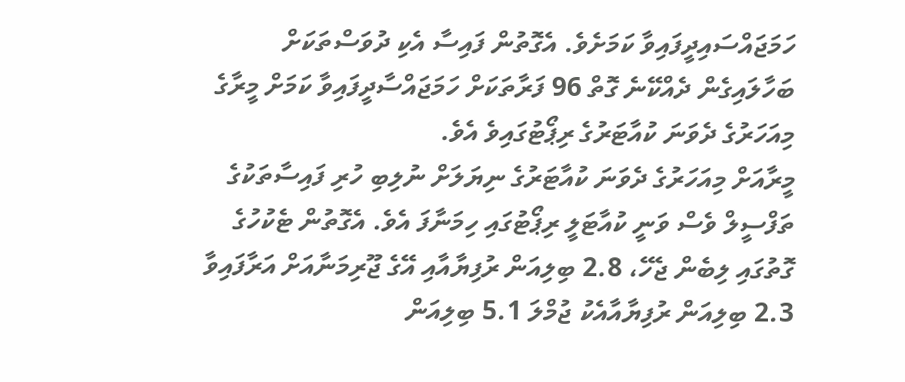ހަމަޖައްސައިދީފައިވާ ކަމަށެވެ. އެގޮތުން ފައިސާ އެކި ދުވަސްތަކަށް ބަހާލައިގެން ދެއްކޭނެ ގޮތް 96 ފަރާތަކަށް ހަމަޖައްސާދީފައިވާ ކަމަށް މީރާގެ މިއަހަރުގެ ދެވަނަ ކުއާޓަރުގެ ރިޕޯޓުގައިވެ އެވެ.
މީރާއަށް މިއަހަރުގެ ދެވަނަ ކުއާޓަރުގެ ނިޔަލަށް ނުލިބި ހުރި ފައިސާތަކުގެ ތަފްސީލް ވެސް ވަނީ ކުއާޓަލީ ރިޕޯޓުގައި ހިމަނާފަ އެވެ. އެގޮތުން ޓެކުހުގެ ގޮތުގައި ލިބެން ޖެހޭ، 2.8 ބިލިއަން ރުފިޔާއާއި އޭގެ ޖޫރިމަނާއަށް އަރާފައިވާ 2.3 ބިލިއަން ރުފިޔާއާއެކު ޖުމްލަ 5.1 ބިލިއަން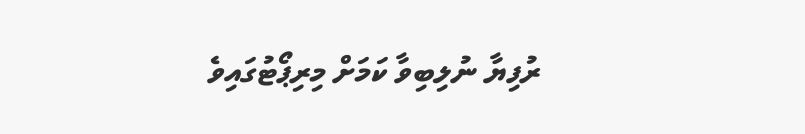ރުފިޔާ ނުލިބިވާ ކަމަށް މިރިޕޯޓުގައިވެ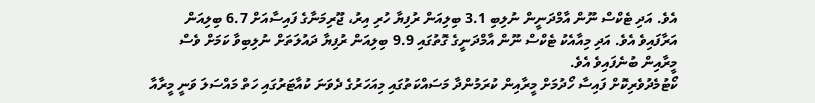އެވެ. އަދި ޓެކްސް ނޫން އާމްދަނީން ނުލިބި 3.1 ބިލިއަން ރުފިޔާ ހުރި އިރު، ޖޫރިމަނާގެ ފައިސާއަށް 6.7 ބިލިއަން އަރާފައިވެ އެވެ. އަދި މިއާއެކު ޓެކްސް ނޫން އާމްދަނީގެ ގޮތުގައި 9.9 ބިލިއަން ރުފިޔާ ދައުލަތަށް ނުލިބިވާ ކަމަށް ވެސް މީރާއިން ބުނެފައިވެ އެވެ.
ކޯޓުމެދުވެރިކޮށް ފައިސާ ހޯދުމަށް މީރާއިން ކުރަމުންދާ މަސައްކަތުގައި މިއަހަރުގެ ދެވަނަ ކުއާޓަރުގައި ހަތް މައްސަލަ ވަނީ މީރާއާ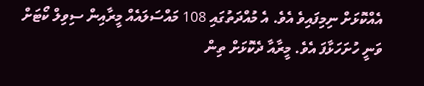އެއްކޮޅަށް ނިމިފައިވެ އެވެ. އެ މުއްދަތުގައި 108 މައްސަލައެއް މީރާއިން ސިވިލް ކޯޓަށް ވަނީ ހުށަހަޅާފަ އެވެ. މީރާއާ ދެކޮޅަށް ތިން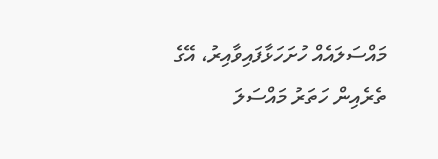މައްސަލައެއް ހުށަހަޅާފައިވާއިރު، އޭގެ ތެރެއިން ހަތަރު މައްސަލަ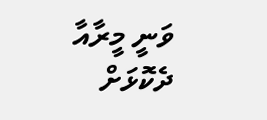ވަނީ މީރާއާ ދެކޮޅަށް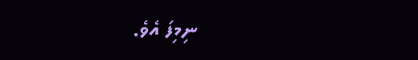ނިމިފަ އެވެ.